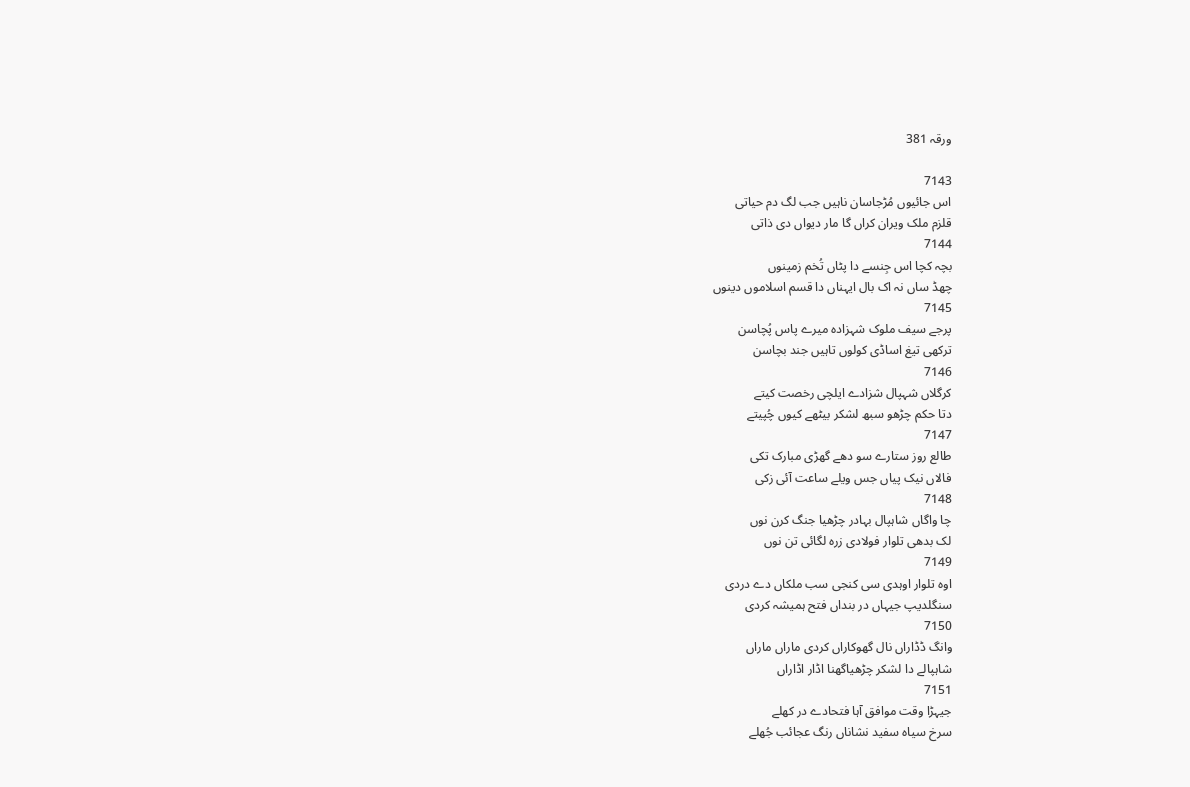ورقہ 381

7143
اس جائیوں مُڑجاسان ناہیں جب لگ دم حیاتی
قلزم ملک ویران کراں گا مار دیواں دی ذاتی
7144
بچہ کچا اس جِنسے دا پٹاں تُخم زمینوں
چھڈ ساں نہ اک بال ایہناں دا قسم اسلاموں دینوں
7145
پرجے سیف ملوک شہزادہ میرے پاس پُچاسن
ترکھی تیغ اساڈی کولوں تاہیں جند بچاسن
7146
کرگلاں شہپال شزادے ایلچی رخصت کیتے
دتا حکم چڑھو سبھ لشکر بیٹھے کیوں چُپیتے
7147
طالع روز ستارے سو دھے گھڑی مبارک تکی
فالاں نیک پیاں جس ویلے ساعت آئی زکی
7148
چا واگاں شاہپال بہادر چڑھیا جنگ کرن نوں
لک بدھی تلوار فولادی زرہ لگائی تن نوں
7149
اوہ تلوار اوہدی سی کنجی سب ملکاں دے دردی
سنگلدیپ جیہاں در بنداں فتح ہمیشہ کردی
7150
وانگ ڈڈاراں نال گھوکاراں کردی ماراں ماراں
شاہپالے دا لشکر چڑھیاگھنا اڈار اڈاراں
7151
جیہڑا وقت موافق آہا فتحادے در کھلے
سرخ سیاہ سفید نشاناں رنگ عجائب جُھلے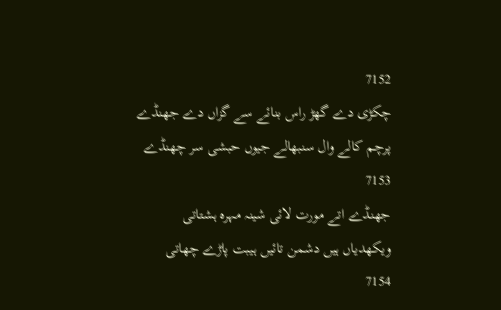7152
چکڑی دے گھڑ راس بنائے سے گزاں دے جھنڈے
پرچم کالے وال سنبھالے جیوں حبشی سر چھنڈے
7153
جھنڈے اتے مورت لائی شینہ مہرہ ہشتاتی
ویکھدیاں ہیں دشمن تائیں ہیبت پاڑے چھاتی
7154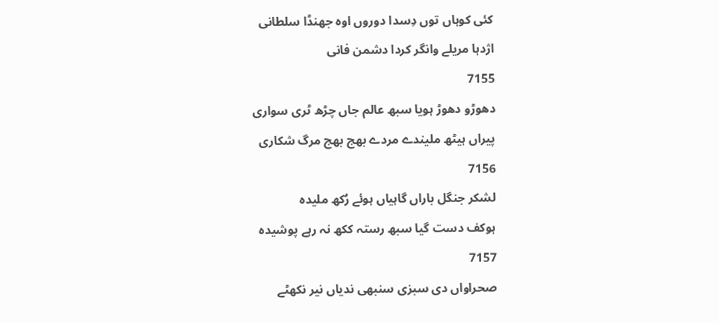کئی کوہاں توں دِسدا دوروں اوہ جھنڈا سلطانی
اژدہا مریلے وانگر کردا دشمن فانی
7155
دھوڑو دھوڑ ہویا سبھ عالم جاں چڑھ ٹری سواری
پیراں ہیٹھ ملیندے مردے بھج بھج مرگ شکاری
7156
لشکر جنگل باراں گاہیاں ہوئے رُکھ ملیدہ
ہوکف دست گیا سبھ رستہ ککھ نہ رہے پوشیدہ
7157
صحراواں دی سبزی سنبھی ندیاں نیر نکھٹے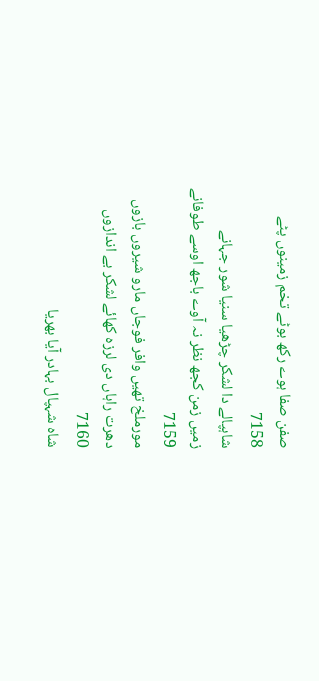صفن صفا ہوے رکھ بوٹے تخم زمینوں پٹے
7158
شاہپالے دا لشکر چڑھیا سنیا شور جہانے
زمیں زمن کجھ نظر نہ آوے باجھ اوسے طوفانے
7159
مورملخ تھیں وافر فوجاں مارو شیروں بازوں
دھرت راہاں دی لرزہ کھائے لشکر بے اندازوں
7160
شاہ شہپال بہادر آیا بھریا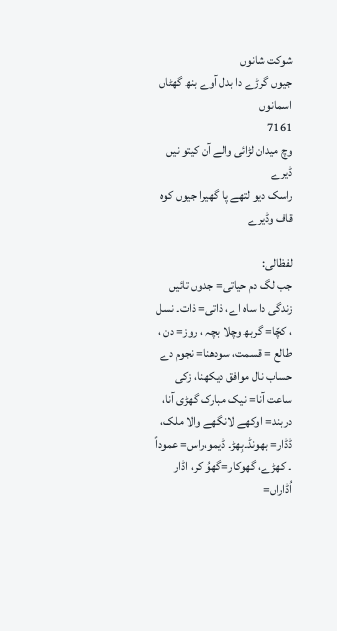شوکت شانوں
جیوں گرڑے دا بدل آوے بنھ گھٹاں اسمانوں
7161
وچ میدان لڑائی والے آن کیتو نیں ڈیرے
راسک دیو لتھے پا گھیرا جیوں کوہ قاف وڈیرے

لفظالی:
جب لگ دم حیاتی= جدوں تائیں زندگی دا ساہ اے، ذاتی= ذات۔ نسل ، کچّا= گربھ وچلا بچہ ، روز= دن ، طالع = قسمت، سودھنا= نجوم دے حساب نال موافق دیکھنا، زکی ساعت آنا= نیک مبارک گھڑی آنا، دربند= اوکھے لانگھے والا ملک، ڈڈار= بھونڈ۔بِھڑ۔ ڈیمو،راس= عموداً ۔ کھڑے، گھوکار=گھوُ کر، اڈار اُڈاراں=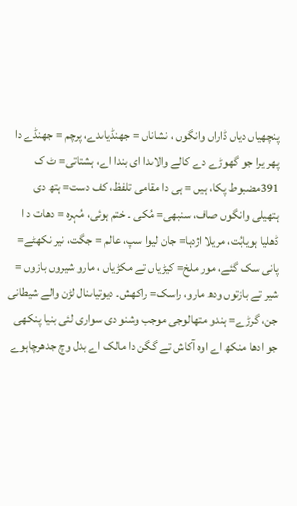پنچھیاں دیاں ڈاراں وانگوں ، نشاناں = جھنڈیاںدے، پرچم = جھنڈے دا پھر یرا جو گھوڑے دے کالے والاںدا ای بندا اے، ہشتاتی= ٹ ک 391مضبوط پکا، ہیں = ہی دا مقامی تلفظ، کف دست= ہتھ دی ہتھیلی وانگوں صاف، سنبھی= مُکی ۔ ختم ہوئی، مُہرہ = دھات د ا ڈھلیا ہویابُت، مریلا اژدہا= جان لیوا سپ، عالم = جگت، نیر نکھٹے= پانی سک گئے، مور ملخ= کیڑیاں تے مکڑیاں ، مارو شیروں بازوں = شیر تے بازتوں ودھ مارو، راسک= راکھش۔ دیوتیاںنال لڑن والے شیطانی جن، گرڑے= ہندو متھالوجی موجب وشنو دی سواری لئی بنیا پنکھی جو ادھا منکھ اے اوہ آکاش تے گگن دا مالک اے بدل وچ جدھرچاہوے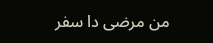من مرضی دا سفر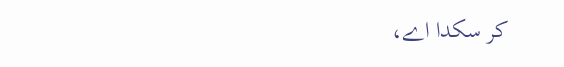کر سکدا اے،